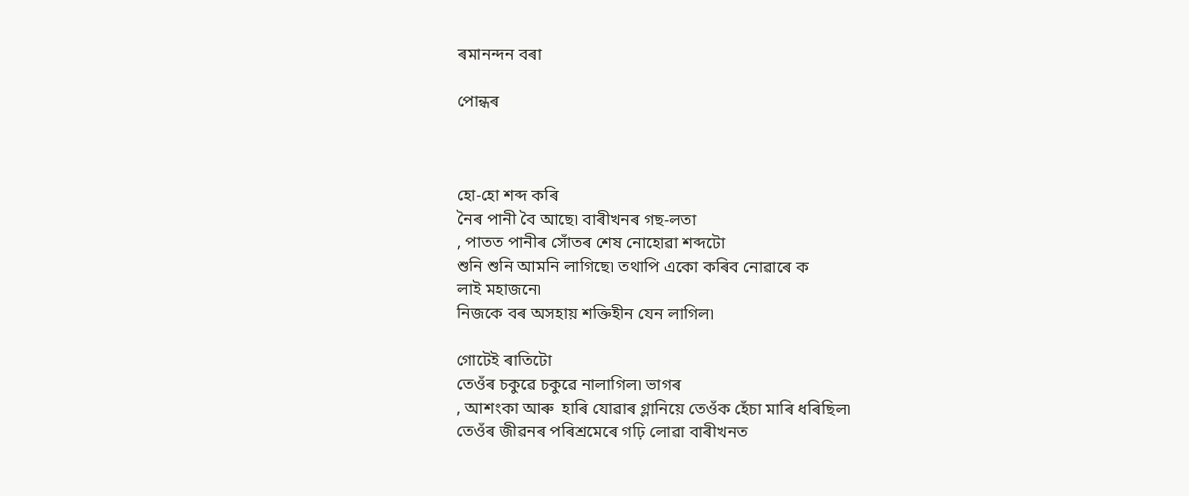ৰমানন্দন বৰা

পোন্ধৰ



হো-হো শব্দ কৰি
নৈৰ পানী বৈ আছে৷ বাৰীখনৰ গছ-লতা
, পাতত পানীৰ সোঁতৰ শেষ নোহোৱা শব্দটো
শুনি শুনি আমনি লাগিছে৷ তথাপি একো কৰিব নোৱাৰে ক
লাই মহাজনে৷
নিজকে বৰ অসহায় শক্তিহীন যেন লাগিল৷

গোটেই ৰাতিটো
তেওঁৰ চকুৱে চকুৱে নালাগিল৷ ভাগৰ
, আশংকা আৰু  হাৰি যোৱাৰ গ্লানিয়ে তেওঁক হেঁচা মাৰি ধৰিছিল৷
তেওঁৰ জীৱনৰ পৰিশ্ৰমেৰে গঢ়ি লোৱা বাৰীখনত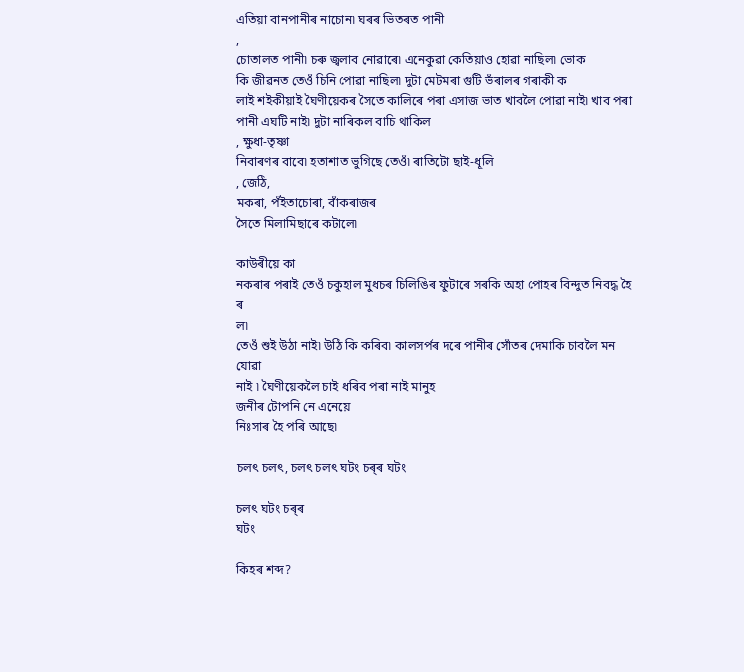এতিয়া বানপানীৰ নাচোন৷ ঘৰৰ ভিতৰত পানী
,
চোতালত পানী৷ চৰু জ্বলাব নোৱাৰে৷ এনেকুৱা কেতিয়াও হোৱা নাছিল৷ ভোক
কি জীৱনত তেওঁ চিনি পোৱা নাছিল৷ দুটা মেটমৰা গুটি ভঁৰালৰ গৰাকী ক
লাই শইকীয়াই ঘৈণীয়েকৰ সৈতে কালিৰে পৰা এসাজ ভাত খাবলৈ পোৱা নাই৷ খাব পৰা
পানী এঘটি নাই৷ দুটা নাৰিকল বাচি থাকিল
, ক্ষুধা-তৃষ্ণা
নিবাৰণৰ বাবে৷ হতাশাত ভুগিছে তেওঁ৷ ৰাতিটো ছাই-ধূলি
, জেঠি,
মকৰা, পঁইতাচোৰা, বাঁকৰাজৰ
সৈতে মিলামিছাৰে কটালে৷

কাউৰীয়ে কা
নকৰাৰ পৰাই তেওঁ চকুহাল মুধচৰ চিলিঙিৰ ফুটাৰে সৰকি অহা পোহৰ বিন্দুত নিবদ্ধ হৈ ৰ
ল৷
তেওঁ শুই উঠা নাই৷ উঠি কি কৰিব৷ কালসৰ্পৰ দৰে পানীৰ সোঁতৰ দেমাকি চাবলৈ মন যোৱা
নাই ৷ ঘৈণীয়েকলৈ চাই ধৰিব পৰা নাই মানুহ
জনীৰ টোপনি নে এনেয়ে
নিঃসাৰ হৈ পৰি আছে৷

চলৎ চলৎ, চলৎ চলৎ ঘটং চৰ্‌ৰ ঘটং

চলৎ ঘটং চৰ্‌ৰ
ঘটং

কিহৰ শব্দ?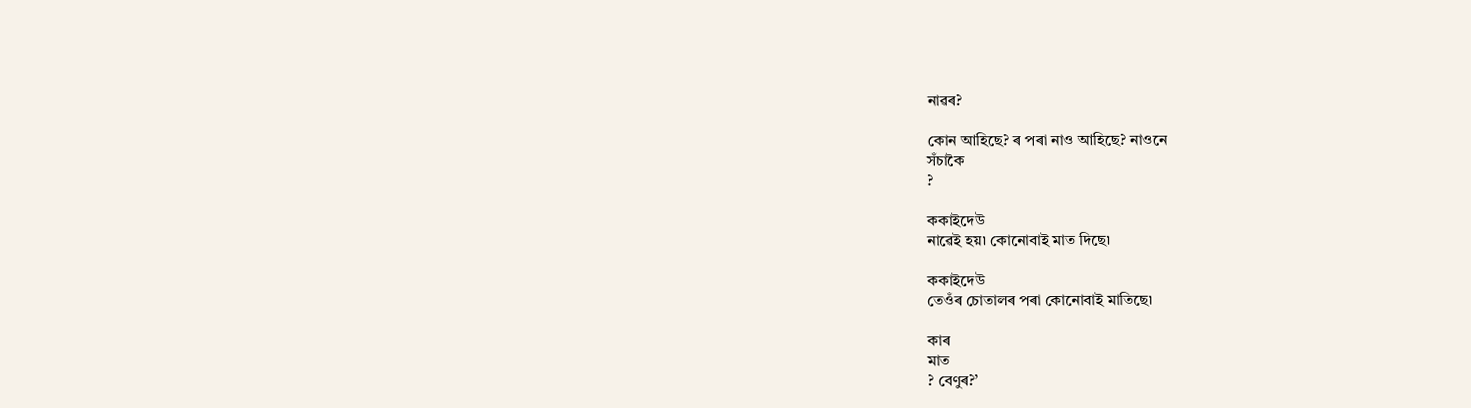নাৱৰ?

কোন আহিছে? ৰ পৰা নাও আহিছে? নাওনে
সঁচাকৈ
?

ককাইদেউ
নাৱেই হয়৷ কোনোবাই মাত দিছে৷

ককাইদেউ
তেওঁৰ চোতালৰ পৰা কোনোবাই মাতিছে৷

কাৰ
মাত
? বেণুৰ?’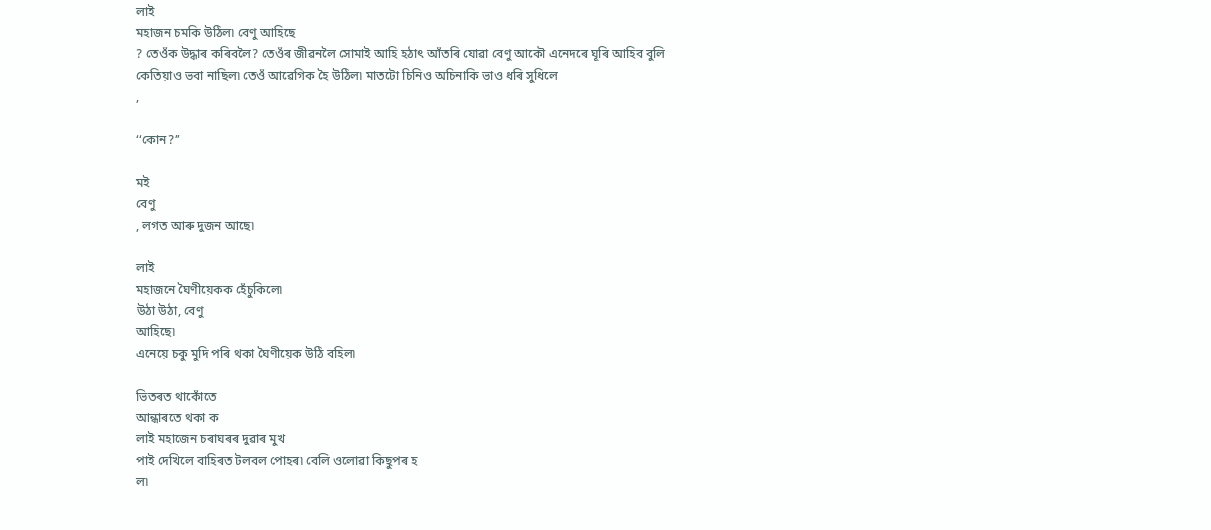লাই
মহাজন চমকি উঠিল৷ বেণু আহিছে
? তেওঁক উদ্ধাৰ কৰিবলৈ? তেওঁৰ জীৱনলৈ সোমাই আহি হঠাৎ আঁতৰি যোৱা বেণু আকৌ এনেদৰে ঘূৰি আহিব বুলি
কেতিয়াও ভবা নাছিল৷ তেওঁ আৱেগিক হৈ উঠিল৷ মাতটো চিনিও অচিনাকি ভাও ধৰি সুধিলে
,

‘‘কোন?’’

মই
বেণু
, লগত আৰু দুজন আছে৷

লাই
মহাজনে ঘৈণীয়েকক হেঁচুকিলে৷
উঠা উঠা, বেণু
আহিছে৷
এনেয়ে চকু মুদি পৰি থকা ঘৈণীয়েক উঠি বহিল৷

ভিতৰত থাকোঁতে
আন্ধাৰতে থকা ক
লাই মহাজেন চৰাঘৰৰ দুৱাৰ মুখ
পাই দেখিলে বাহিৰত টলবল পোহৰ৷ বেলি ওলোৱা কিছুপৰ হ
ল৷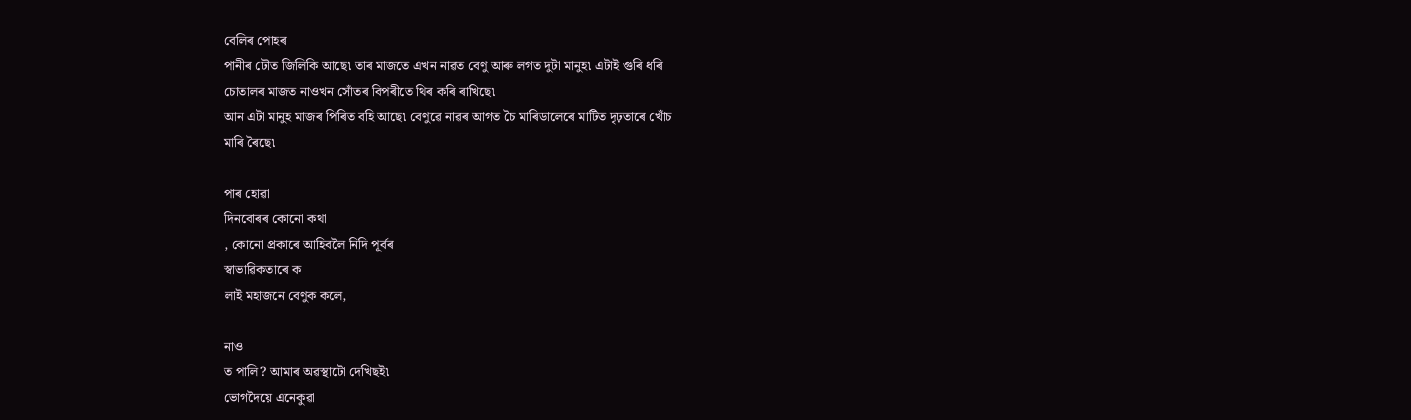বেলিৰ পোহৰ
পানীৰ ঢৌত জিলিকি আছে৷ তাৰ মাজতে এখন নাৱত বেণু আৰু লগত দুটা মানুহ৷ এটাই গুৰি ধৰি
চোতালৰ মাজত নাওখন সোঁতৰ বিপৰীতে থিৰ কৰি ৰাখিছে৷
আন এটা মানুহ মাজৰ পিৰিত বহি আছে৷ বেণুৱে নাৱৰ আগত চৈ মাৰিডালেৰে মাটিত দৃঢ়তাৰে খোঁচ
মাৰি ৰৈছে৷

পাৰ হোৱা
দিনবোৰৰ কোনো কথা
, কোনো প্ৰকাৰে আহিবলৈ নিদি পূৰ্বৰ
স্বাভাৱিকতাৰে ক
লাই মহাজনে বেণুক কলে,

নাও
ত পালি? আমাৰ অৱস্থাটো দেখিছই৷
ভোগদৈয়ে এনেকুৱা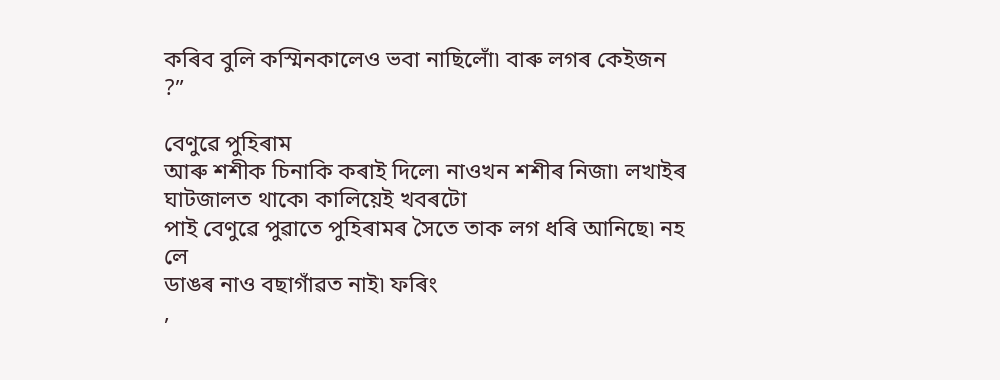কৰিব বুলি কস্মিনকালেও ভবা নাছিলোঁ৷ বাৰু লগৰ কেইজন
?”

বেণুৱে পুহিৰাম
আৰু শশীক চিনাকি কৰাই দিলে৷ নাওখন শশীৰ নিজা৷ লখাইৰ ঘাটজালত থাকে৷ কালিয়েই খবৰটো
পাই বেণুৱে পুৱাতে পুহিৰামৰ সৈতে তাক লগ ধৰি আনিছে৷ নহ
লে
ডাঙৰ নাও বছাগাঁৱত নাই৷ ফৰিং
,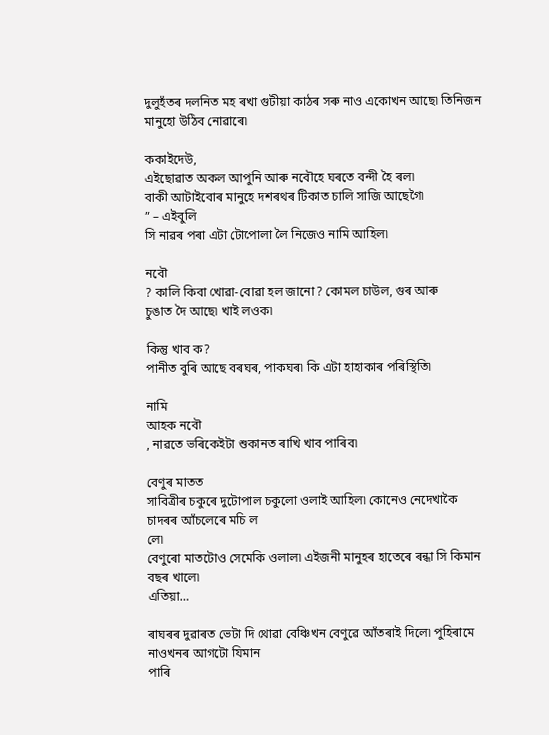দুলুহঁতৰ দলনিত মহ ৰখা গুটীয়া কাঠৰ সৰু নাও একোখন আছে৷ তিনিজন মানুহো উঠিব নোৱাৰে৷

ককাইদেউ,
এইছোৱাত অকল আপুনি আৰু নবৌহে ঘৰতে বন্দী হৈ ৰল৷
বাকী আটাইবোৰ মানুহে দশৰথৰ টিকাত চালি সাজি আছেগৈ৷
” – এইবুলি
সি নাৱৰ পৰা এটা টোপোলা লৈ নিজেও নামি আহিল৷

নবৌ
? কালি কিবা খোৱা-বোৱা হল জানো? কোমল চাউল, গুৰ আৰু
চুঙাত দৈ আছে৷ খাই লওক৷

কিন্তু খাব ক?
পানীত বুৰি আছে বৰঘৰ, পাকঘৰ৷ কি এটা হাহাকাৰ পৰিস্থিতি৷

নামি
আহক নবৌ
, নাৱতে ভৰিকেইটা শুকানত ৰাখি খাব পাৰিব৷

বেণুৰ মাতত
সাবিত্ৰীৰ চকুৰে দুটোপাল চকুলো ওলাই আহিল৷ কোনেও নেদেখাকৈ চাদৰৰ আঁচলেৰে মচি ল
লে৷
বেণুৰো মাতটোও সেমেকি ওলাল৷ এইজনী মানুহৰ হাতেৰে ৰন্ধা সি কিমান বছৰ খালে৷
এতিয়া…

ৰাঘৰৰ দুৱাৰত ভেটা দি থোৱা বেঞ্চিখন বেণুৱে আঁতৰাই দিলে৷ পুহিৰামে নাওখনৰ আগটো যিমান
পাৰি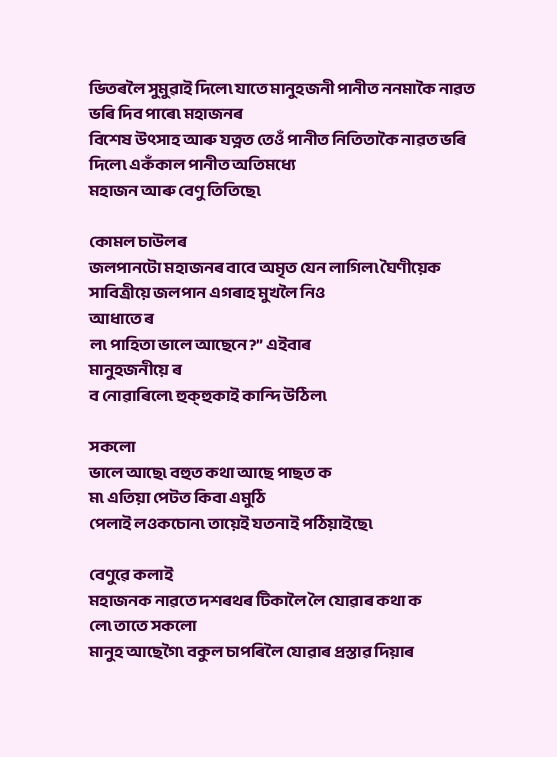ভিতৰলৈ সুমুৱাই দিলে৷ যাতে মানুহজনী পানীত ননমাকৈ নাৱত ভৰি দিব পাৰে৷ মহাজনৰ
বিশেষ উৎসাহ আৰু যত্নত তেওঁ পানীত নিতিতাকৈ নাৱত ভৰি দিলে৷ একঁকাল পানীত অতিমধ্যে
মহাজন আৰু বেণু তিতিছে৷

কোমল চাউলৰ
জলপানটো মহাজনৰ বাবে অমৃত যেন লাগিল৷ ঘৈণীয়েক সাবিত্ৰীয়ে জলপান এগৰাহ মুখলৈ নিও
আধাতে ৰ
ল৷ পাহিতা ভালে আছেনে?” এইবাৰ
মানুহজনীয়ে ৰ
ব নোৱাৰিলে৷ হুক্‌হুকাই কান্দি উঠিল৷

সকলো
ভালে আছে৷ বহুত কথা আছে পাছত ক
ম৷ এতিয়া পেটত কিবা এমুঠি
পেলাই লওকচোন৷ তায়েই যতনাই পঠিয়াইছে৷

বেণুৱে কলাই
মহাজনক নাৱতে দশৰথৰ টিকালৈ লৈ যোৱাৰ কথা ক
লে৷ তাতে সকলো
মানুহ আছেগৈ৷ বকুল চাপৰিলৈ যোৱাৰ প্ৰস্তাৱ দিয়াৰ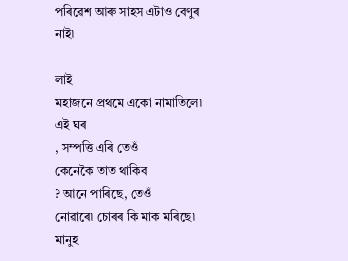পৰিৱেশ আৰু সাহস এটাও বেণুৰ নাই৷

লাই
মহাজনে প্ৰথমে একো নামাতিলে৷ এই ঘৰ
, সম্পত্তি এৰি তেওঁ
কেনেকৈ তাত থাকিব
? আনে পাৰিছে, তেওঁ
নোৱাৰে৷ চোৰৰ কি মাক মৰিছে৷ মানুহ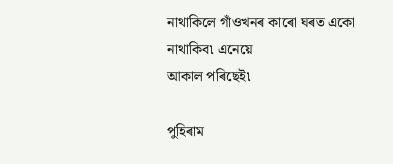নাথাকিলে গাঁওখনৰ কাৰো ঘৰত একো নাথাকিব৷ এনেয়ে
আকাল পৰিছেই৷

পুহিৰাম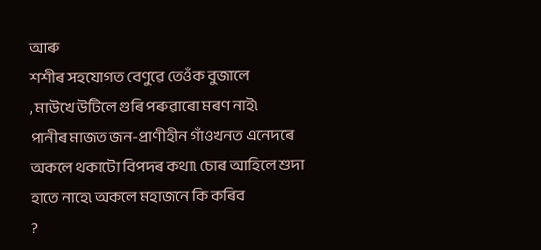আৰু
শশীৰ সহযোগত বেণুৱে তেওঁক বুজালে
, মাউখে উটিলে গুৰি পৰুৱাৰো মৰণ নাই৷
পানীৰ মাজত জন-প্ৰাণীহীন গাঁওখনত এনেদৰে অকলে থকাটো বিপদৰ কথা৷ চোৰ আহিলে শুদা
হাতে নাহে৷ অকলে মহাজনে কি কৰিব
?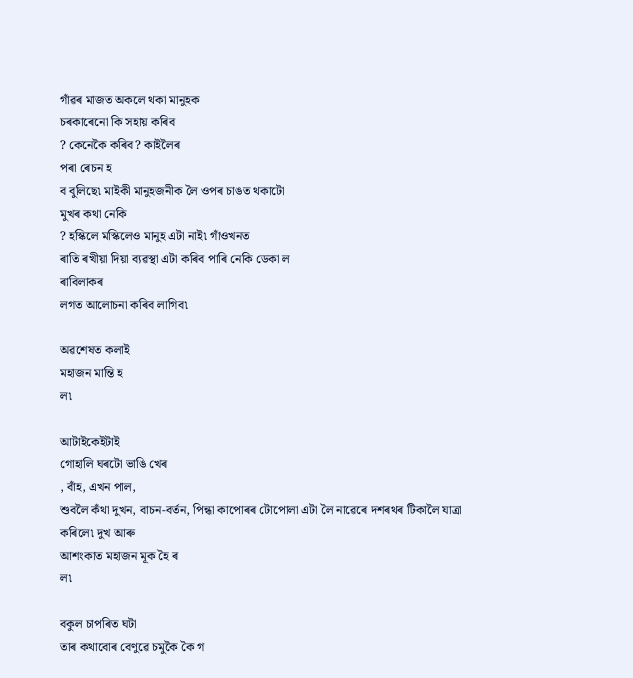গাঁৱৰ মাজত অকলে থকা মানুহক
চৰকাৰেনো কি সহায় কৰিব
? কেনেকৈ কৰিব? কাইলৈৰ
পৰা ৰেচন হ
ব বুলিছে৷ মাইকী মানুহজনীক লৈ ওপৰ চাঙত থকাটো
মুখৰ কথা নেকি
? হস্কিলে মস্কিলেও মানুহ এটা নাই৷ গাঁওখনত
ৰাতি ৰখীয়া দিয়া ব্যৱস্থা এটা কৰিব পাৰি নেকি ডেকা ল
ৰাবিলাকৰ
লগত আলোচনা কৰিব লাগিব৷

অৱশেষত কলাই
মহাজন মান্তি হ
ল৷

আটাইকেইটাই
গোহালি ঘৰটো ভাঙি খেৰ
, বাঁহ, এখন পাল,
শুবলৈ কঁথা দুখন, বাচন-বৰ্তন, পিন্ধা কাপোৰৰ টোপোলা এটা লৈ নাৱেৰে দশৰথৰ টিকালৈ যাত্ৰা কৰিলে৷ দুখ আৰু
আশংকাত মহাজন মূক হৈ ৰ
ল৷

বকুল চাপৰিত ঘটা
তাৰ কথাবোৰ বেণুৱে চমুকৈ কৈ গ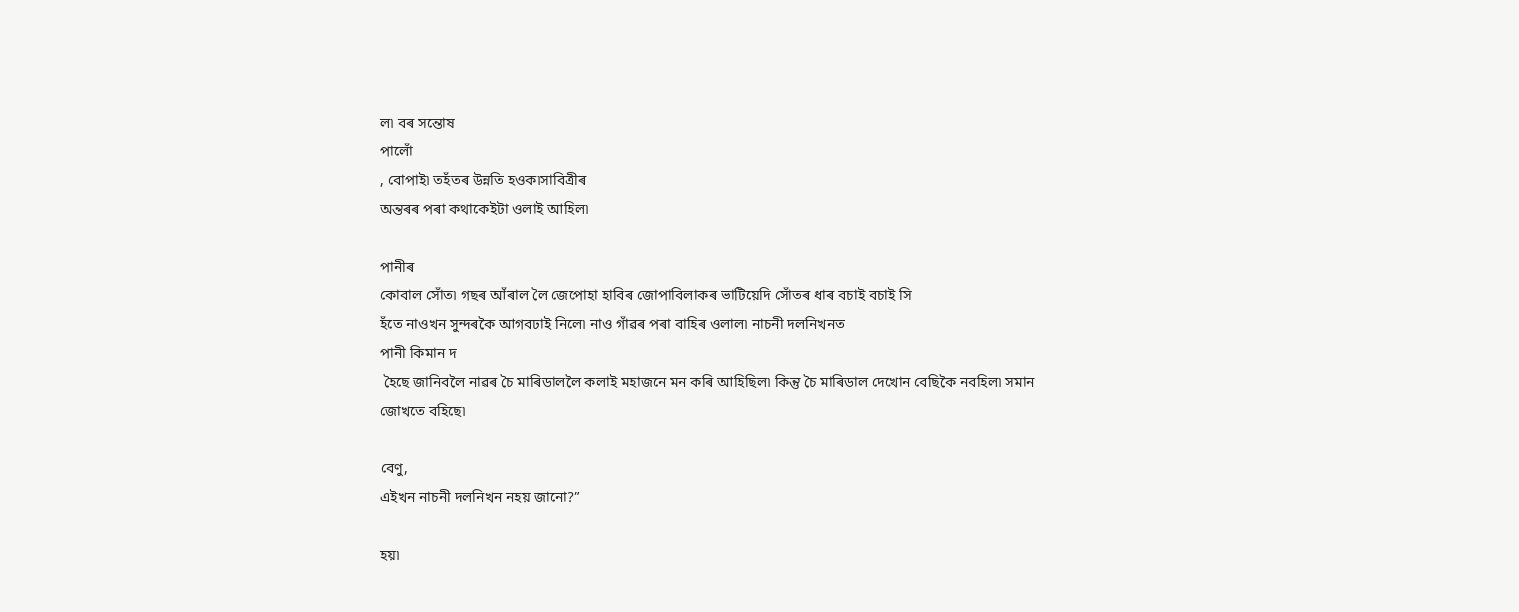ল৷ বৰ সন্তোষ
পালোঁ
, বোপাই৷ তহঁতৰ উন্নতি হওক৷সাবিত্ৰীৰ
অন্তৰৰ পৰা কথাকেইটা ওলাই আহিল৷

পানীৰ
কোবাল সোঁত৷ গছৰ আঁৰাল লৈ জেপোহা হাবিৰ জোপাবিলাকৰ ভাটিয়েদি সোঁতৰ ধাৰ বচাই বচাই সি
হঁতে নাওখন সুন্দৰকৈ আগবঢাই নিলে৷ নাও গাঁৱৰ পৰা বাহিৰ ওলাল৷ নাচনী দলনিখনত
পানী কিমান দ
 হৈছে জানিবলৈ নাৱৰ চৈ মাৰিডাললৈ কলাই মহাজনে মন কৰি আহিছিল৷ কিন্তু চৈ মাৰিডাল দেখোন বেছিকৈ নবহিল৷ সমান
জোখতে বহিছে৷

বেণু,
এইখন নাচনী দলনিখন নহয় জানো?”

হয়৷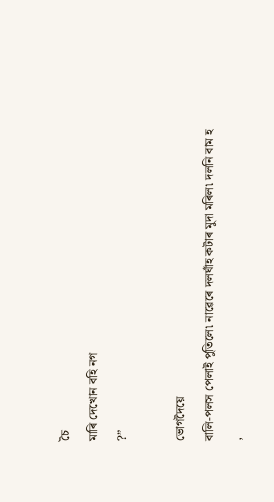চৈ
মাৰি দেখোন বহি নগ
?”

ভোগদৈয়ে
বালি-পলস পেলাই পুতিলে৷ নাৱেৰে দলঘাঁহ কটাৰ মুদা মৰিল৷ দলনি বাম হ
,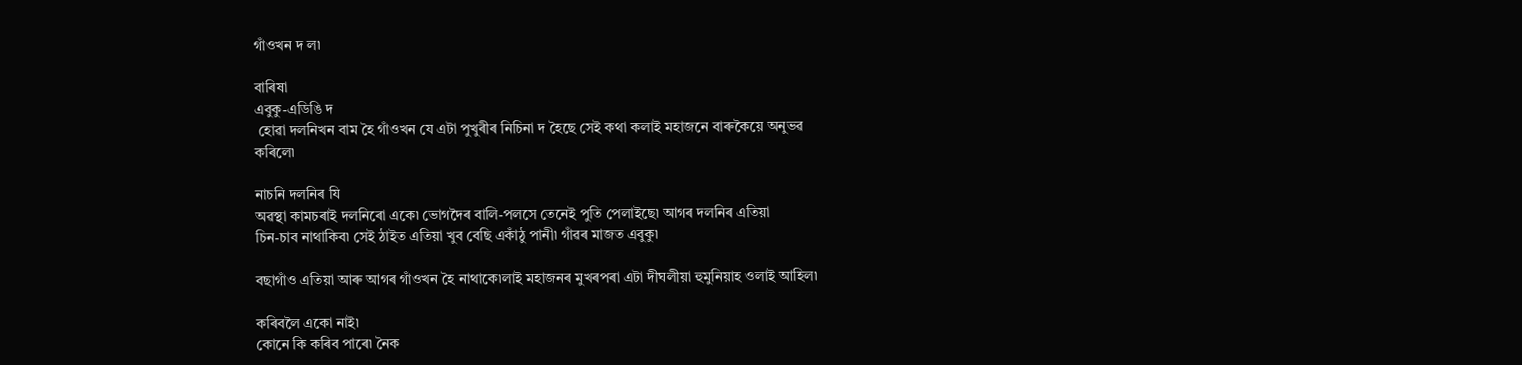গাঁওখন দ ল৷

বাৰিষা
এবুকু-এডিঙি দ
 হোৱা দলনিখন বাম হৈ গাঁওখন যে এটা পুখুৰীৰ নিচিনা দ হৈছে সেই কথা কলাই মহাজনে বাৰুকৈয়ে অনুভৱ
কৰিলে৷

নাচনি দলনিৰ যি
অৱস্থা কামচৰাই দলনিৰো একে৷ ভোগদৈৰ বালি-পলসে তেনেই পুতি পেলাইছে৷ আগৰ দলনিৰ এতিয়া
চিন-চাব নাথাকিব৷ সেই ঠাইত এতিয়া খুব বেছি একাঁঠু পানী৷ গাঁৱৰ মাজত এবুকু৷

বছাগাঁও এতিয়া আৰু আগৰ গাঁওখন হৈ নাথাকে৷লাই মহাজনৰ মুখৰপৰা এটা দীঘলীয়া হুমুনিয়াহ ওলাই আহিল৷

কৰিবলৈ একো নাই৷
কোনে কি কৰিব পাৰে৷ নৈক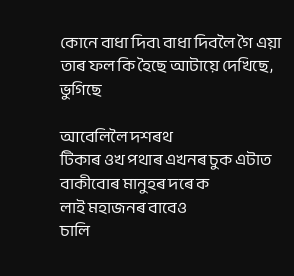কোনে বাধা দিব৷ বাধা দিবলৈ গৈ এয়া তাৰ ফল কি হৈছে আটায়ে দেখিছে, ভুগিছে

আবেলিলৈ দশৰথ
টিকাৰ ওখ পথাৰ এখনৰ চুক এটাত বাকীবোৰ মানুহৰ দৰে ক
লাই মহাজনৰ বাবেও
চালি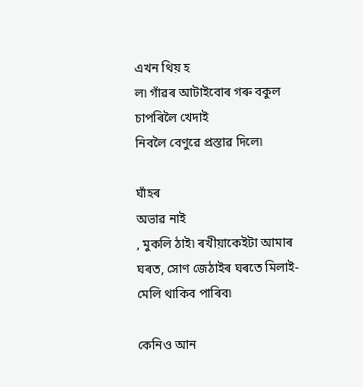এখন থিয় হ
ল৷ গাঁৱৰ আটাইবোৰ গৰু বকুল চাপৰিলৈ খেদাই
নিবলৈ বেণুৱে প্ৰস্তাৱ দিলে৷

ঘাঁহৰ
অভাৱ নাই
, মুকলি ঠাই৷ ৰখীয়াকেইটা আমাৰ ঘৰত, সোণ জেঠাইৰ ঘৰতে মিলাই-মেলি থাকিব পাৰিব৷

কেনিও আন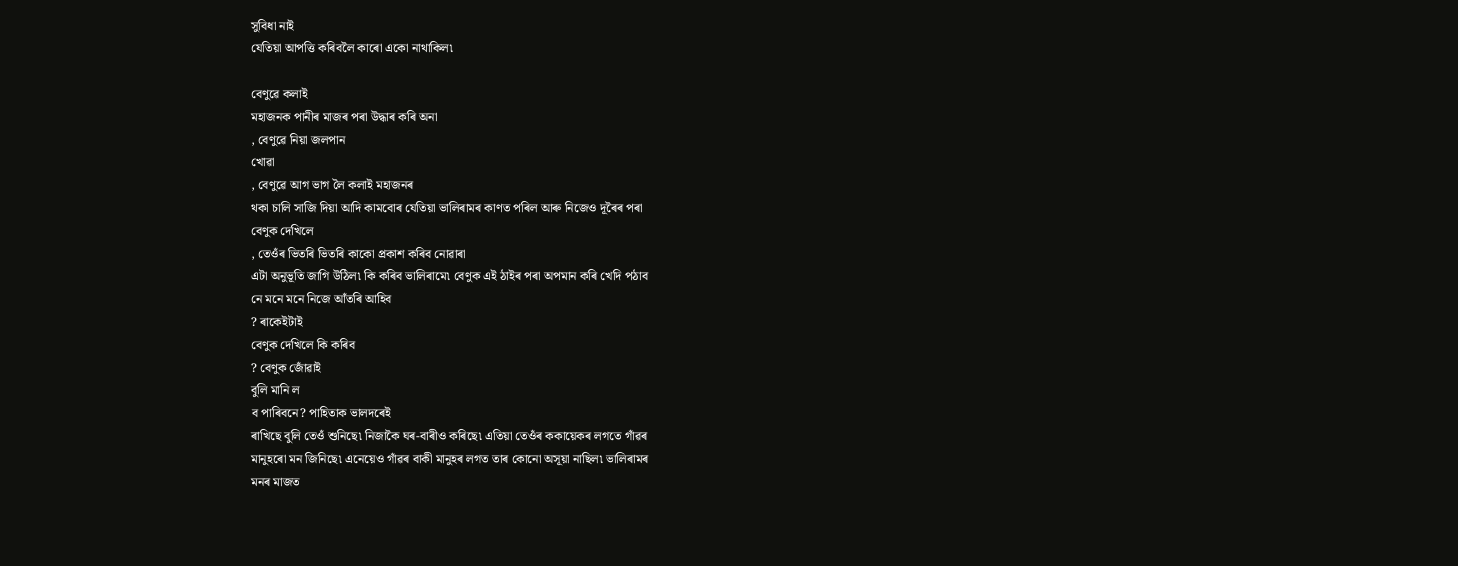সুবিধা নাই
যেতিয়া আপত্তি কৰিবলৈ কাৰো একো নাথাকিল৷

বেণুৱে কলাই
মহাজনক পানীৰ মাজৰ পৰা উদ্ধাৰ কৰি অনা
, বেণুৱে নিয়া জলপান
খোৱা
, বেণুৱে আগ ভাগ লৈ কলাই মহাজনৰ
থকা চালি সাজি দিয়া আদি কামবোৰ যেতিয়া ভালিৰামৰ কাণত পৰিল আৰু নিজেও দূৰৈৰ পৰা
বেণুক দেখিলে
, তেওঁৰ ভিতৰি ভিতৰি কাকো প্ৰকাশ কৰিব নোৱাৰা
এটা অনুভূতি জাগি উঠিল৷ কি কৰিব ভালিৰামে৷ বেণুক এই ঠাইৰ পৰা অপমান কৰি খেদি পঠাব
নে মনে মনে নিজে আঁতৰি আহিব
? ৰাকেইটাই
বেণুক দেখিলে কি কৰিব
? বেণুক জোঁৱাই
বুলি মানি ল
ব পাৰিবনে? পাহিতাক ভালদৰেই
ৰাখিছে বুলি তেওঁ শুনিছে৷ নিজাকৈ ঘৰ-বাৰীও কৰিছে৷ এতিয়া তেওঁৰ ককায়েকৰ লগতে গাঁৱৰ
মানুহৰো মন জিনিছে৷ এনেয়েও গাঁৱৰ বাকী মানুহৰ লগত তাৰ কোনো অসূয়া নাছিল৷ ভালিৰামৰ
মনৰ মাজত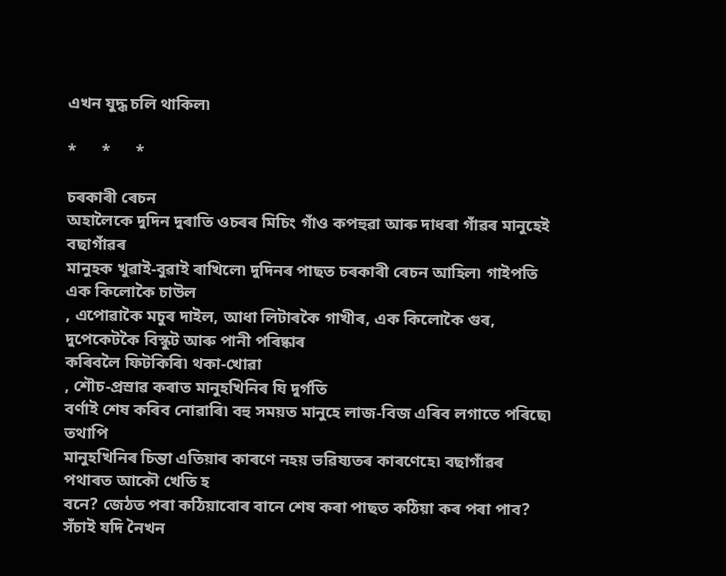এখন যুদ্ধ চলি থাকিল৷

*      *      *

চৰকাৰী ৰেচন
অহালৈকে দুদিন দুৰাতি ওচৰৰ মিচিং গাঁও কপহুৱা আৰু দাধৰা গাঁৱৰ মানুহেই বছাগাঁৱৰ
মানুহক খুৱাই-বুৱাই ৰাখিলে৷ দুদিনৰ পাছত চৰকাৰী ৰেচন আহিল৷ গাইপতি এক কিলোকৈ চাউল
, এপোৱাকৈ মচুৰ দাইল, আধা লিটাৰকৈ গাখীৰ, এক কিলোকৈ গুৰ, দুপেকেটকৈ বিস্কুট আৰু পানী পৰিষ্কাৰ
কৰিবলৈ ফিটকিৰি৷ থকা-খোৱা
, শৌচ-প্ৰস্ৰাৱ কৰাত মানুহখিনিৰ যি দুৰ্গতি
বৰ্ণাই শেষ কৰিব নোৱাৰি৷ বহু সময়ত মানুহে লাজ-বিজ এৰিব লগাতে পৰিছে৷ তথাপি
মানুহখিনিৰ চিন্তা এতিয়াৰ কাৰণে নহয় ভৱিষ্যতৰ কাৰণেহে৷ বছাগাঁৱৰ পথাৰত আকৌ খেতি হ
বনে? জেঠত পৰা কঠিয়াবোৰ বানে শেষ কৰা পাছত কঠিয়া কৰ পৰা পাব? সঁচাই যদি নৈখন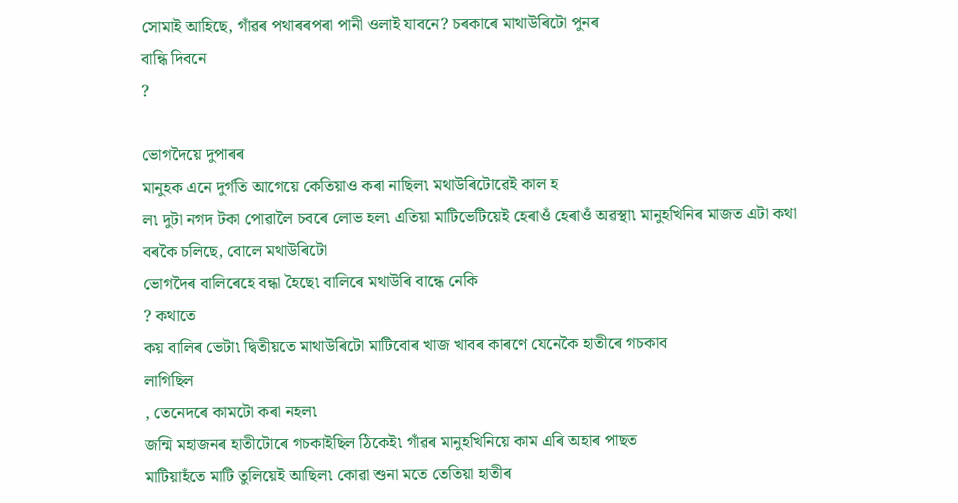সোমাই আহিছে, গাঁৱৰ পথাৰৰপৰা পানী ওলাই যাবনে? চৰকাৰে মাথাউৰিটো পুনৰ
বান্ধি দিবনে
?

ভোগদৈয়ে দুপাৰৰ
মানুহক এনে দুৰ্গতি আগেয়ে কেতিয়াও কৰা নাছিল৷ মথাউৰিটোৱেই কাল হ
ল৷ দুটা নগদ টকা পোৱালৈ চবৰে লোভ হল৷ এতিয়া মাটিভেটিয়েই হেৰাওঁ হেৰাওঁ অৱস্থা৷ মানুহখিনিৰ মাজত এটা কথা বৰকৈ চলিছে, বোলে মথাউৰিটো
ভোগদৈৰ বালিৰেহে বন্ধা হৈছে৷ বালিৰে মথাউৰি বান্ধে নেকি
? কথাতে
কয় বালিৰ ভেটা৷ দ্বিতীয়তে মাথাউৰিটো মাটিবোৰ খাজ খাবৰ কাৰণে যেনেকৈ হাতীৰে গচকাব
লাগিছিল
, তেনেদৰে কামটো কৰা নহল৷
জন্মি মহাজনৰ হাতীটোৰে গচকাইছিল ঠিকেই৷ গাঁৱৰ মানুহখিনিয়ে কাম এৰি অহাৰ পাছত
মাটিয়াহঁতে মাটি তুলিয়েই আছিল৷ কোৱা শুনা মতে তেতিয়া হাতীৰ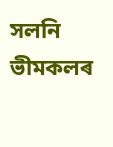সলনি ভীমকলৰ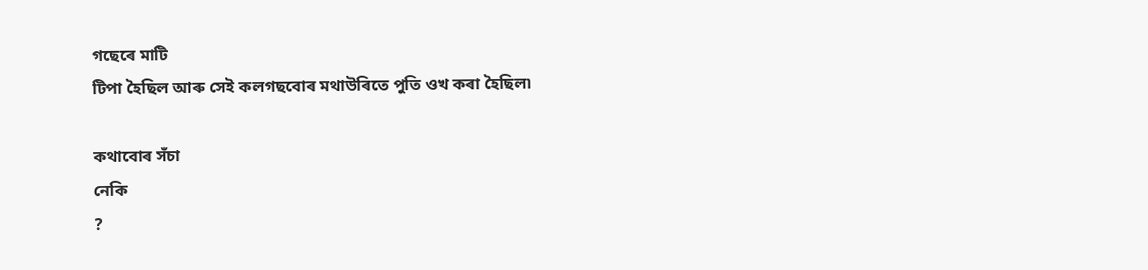গছেৰে মাটি
টিপা হৈছিল আৰু সেই কলগছবোৰ মথাউৰিতে পুতি ওখ কৰা হৈছিল৷

কথাবোৰ সঁচা
নেকি
?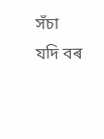সঁচা যদি বৰ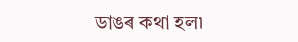ডাঙৰ কথা হল৷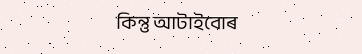কিন্তু আটাইবোৰ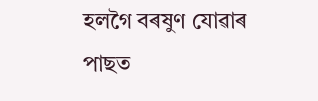হলগৈ বৰষুণ যোৱাৰ পাছত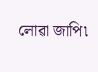লোৱা জাপি৷